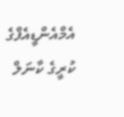އެމްއެންޑީއެފްގެ ކުރީގެ ކާނަލް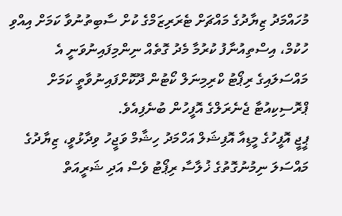މުހައްމަދު ޒިޔާދުގެ މައްޗަށް ޓެރަރިޒަމްގެ ކުށް ސާބިތުނުވާ ކަމަށް އިއްވި ހުކުމް، އިސްތިއުނާފު ކުރުމާ މެދު ގޮތެއް ނިންމިފައިނުވަނީ އެ މައްސަލައިގެ ރިޕޯޓު ކްރިމިނަލް ކޯޓުން ދޫކޮށްފައިނުވާތީ ކަމަށް ޕްރޮސިކިއުޓާ ޖެނެރަލްގެ އޮފީހުން ބުނެފިއެވެ.
ޕީޖީ އޮފީހުގެ މީޑިއާ އޮފިޝަލް އަހްމަދު ހިޝާމް ވަޖީހު ވިދާޅުވީ، ޒިޔާދުގެ މައްސަލަ ނިމުނުގޮތުގެ ޚުލާސާ ރިޕޯޓު ވެސް އަދި ޝަރީއަތް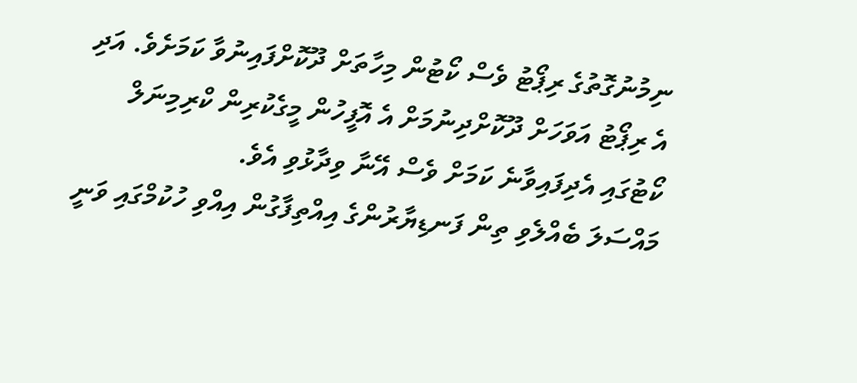ނިމުނުގޮތުގެ ރިޕޯޓު ވެސް ކޯޓުން މިހާތަށް ދޫކޮށްފައިނުވާ ކަމަށެވެ. އަދި އެ ރިޕޯޓު އަވަހަށް ދޫކޮށްދިނުމަށް އެ އޮފީހުން މީގެކުރިން ކްރިމިނަލް ކޯޓުގައި އެދިފައިވާނެ ކަމަށް ވެސް އޭނާ ވިދާޅުވި އެވެ.
މައްސަލަ ބެއްލެވި ތިން ފަނޑިޔާރުންގެ އިއްތިފާގުން އިއްވި ހުކުމްގައި ވަނީ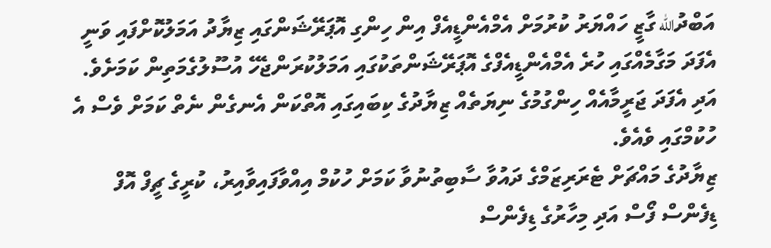އަބްދުالله ގާޒީ ހައްޔަރު ކުރުމަށް އެމްއެންޑީއެފް އިން ހިންގި އޮޕަރޭޝަންގައި ޒިޔާދު އަމަލުކޮށްފައި ވަނީ އެފަދަ މަގާމެއްގައި ހުރެ އެމްއެންޑީއެފްގެ އޮޕަރޭޝަންތަކުގައި އަމަލުކުރަންޖެހޭ އުސޫލުގެމަތިން ކަމަށެވެ. އަދި އެފަދަ ޖަރީމާއެއް ހިންގުމުގެ ނިޔަތެއް ޒިޔާދުގެ ކިބައިގައި އޮތްކަން އެނގެން ނެތް ކަމަށް ވެސް އެ ހުކުމްގައި ވެއެވެ.
ޒިޔާދުގެ މައްޗަށް ޓެރަރިޒަމްގެ ދައުވާ ސާބިތުނުވާ ކަމަށް ހުކުމް އިއްވާފައިވާއިރު، ކުރީގެ ޗީފް އޮފް ޑިފެންސް ފޯސް އަދި މިހާރުގެ ޑިފެންސް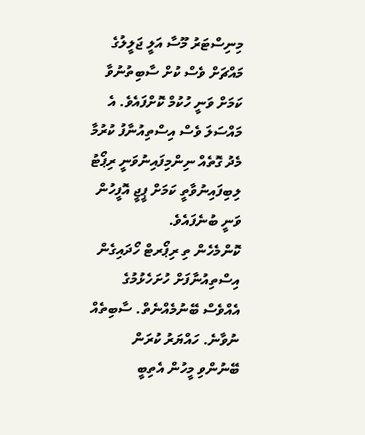މިނިސްޓަރު މޫސާ އަލީ ޖަލީލުގެ މައްޗަށް ވެސް ކުށް ސާބިތުނުވާ ކަމަށް ވަނީ ހުކުމް ކޮށްފައެވެ. އެ މައްސަލަ ވެސް އިސްތިއުނާފު ކުރުމާ މެދު ގޮތެއް ނިންމިފައިނުވަނީ ރިޕޯޓު ލިބިފައިނުވާތީ ކަމަށް ޕީޖީ އޮފީހުން ވަނީ ބުނެފައެވެ.
ކޮންމެހެން ތި ރިޕޯރޓް ހޯދައިގެން އިސްތިއުނާފަށް ހުށަހެޅުމުގެ އެއްވެސް ބޭނުމެއްނެތް. ސާބިތެއް ނުވާނެ. ހައްޔަރު ކުރަން ބޭނުންވި މީހުން އެތިބީ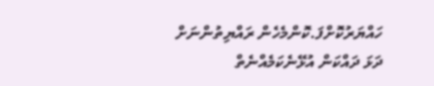ހައްޔަރުކޮށްފަ.ކޮންމެހެން ރައްޔިތުންނަށް ދަޅަ ދައްކަން އުޅޭނެކަމެއްނެތް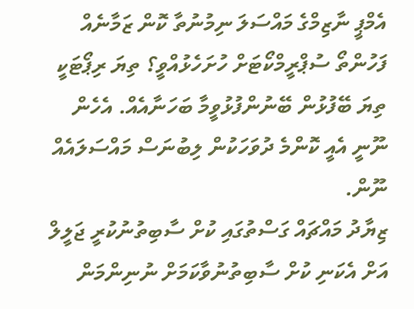އެމްޕީ ނާޒިމްގެ މައްސަލަ ނިމުނުތާ ކޮން ޒަމާނެއް ފަހުންތޯ ސުޕްރީމްކޯޓަށް ހުށަހެޅުއްވީ؟ ތިޔަ ރިޕޯޓަކީ ތިޔަ ބޭފުޅުން ބޭނުންފުޅުވީމާ ބަހަނާއެއް. އެހެން ނޫނީ އެއީ ކޮންމެ ދުވަހަކުން ލިބުނަސް މައްސަލައެއް ނޫން.
ޒިޔާދު މައްޗައް ގަސްތުގައި ކުށް ސާބިތުނުކުރީ ޖަލީލް އަށް އެކަނި ކުށް ސާބިތުނުވާކަމަށް ނުނިންމަން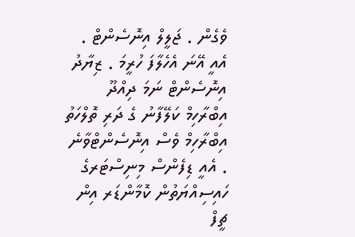ވެގެން . ޖަލީލް އިނޮސެންޓް . އެއީ އޭނަ އެހެލާފަ ހުރީމަ . ޒިޔާދު އިނޮސެންޓް ނަމަ ދިއްދޫ އިބްރާހިމް ކަލޭފާނު ގެ ދަރި ތޮލްހަތު އިބްރާހިމް ވެސް އިނޮސެންޓްވާނެ . އެއީ ޑިފެންސް މިނިސްޓަރގެ ހައިސިއްޔަތުން ކޮމާންޑަރ އިން ޗީފް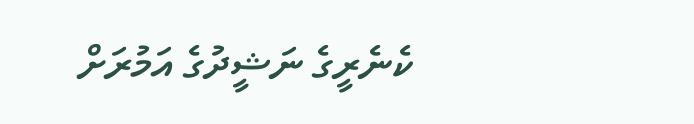ކެނެރީގެ ނަޝީދުގެ އަމުރަށް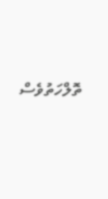ތޮލްހަތުވެސް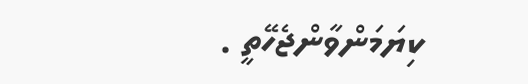ކިޔަމަންވާންޖެހޭތީ .